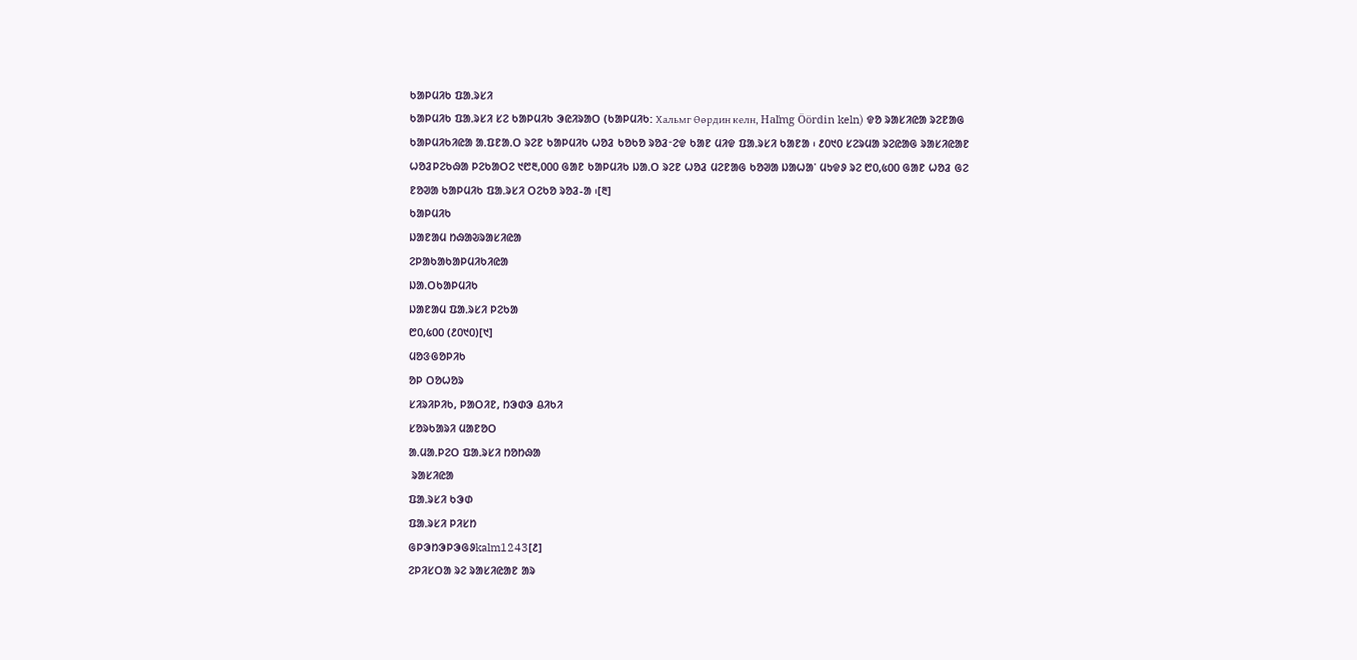ᱠᱟᱞᱢᱤᱠ ᱯᱟᱹᱨᱥᱤ
ᱠᱟᱞᱢᱤᱠ ᱯᱟᱹᱨᱥᱤ ᱥᱮ ᱠᱟᱞᱢᱤᱠ ᱳᱭᱤᱨᱟᱛ (ᱠᱟᱞᱢᱤᱠ: Хальмг Өөрдин келн, Haľmg Öördin keln) ᱫᱚ ᱨᱟᱥᱤᱭᱟ ᱨᱮᱱᱟᱜ ᱠᱟᱞᱢᱤᱠᱤᱭᱟ ᱟᱹᱯᱱᱟᱹᱛ ᱨᱮᱱ ᱠᱟᱞᱢᱤᱠ ᱦᱚᱲ ᱠᱚᱠᱚ ᱨᱚᱲᱼᱮᱫ ᱠᱟᱱ ᱢᱤᱫ ᱯᱟᱹᱨᱥᱤ ᱠᱟᱱᱟ ᱾ ᱒᱐᱑᱐ ᱥᱮᱨᱢᱟ ᱨᱮᱭᱟᱜ ᱨᱟᱥᱤᱭᱟᱱ ᱦᱚᱲᱞᱮᱠᱷᱟ ᱞᱮᱠᱟᱛᱮ ᱑᱘᱓,᱐᱐᱐ ᱜᱟᱱ ᱠᱟᱞᱢᱤᱠ ᱡᱟᱹᱛ ᱨᱮᱱ ᱦᱚᱲ ᱢᱮᱱᱟᱜ ᱠᱚᱣᱟ ᱡᱟᱦᱟᱸ ᱢᱩᱫᱽ ᱨᱮ ᱘᱐,᱕᱐᱐ ᱜᱟᱱ ᱦᱚᱲ ᱜᱮ ᱱᱚᱣᱟ ᱠᱟᱞᱢᱤᱠ ᱯᱟᱹᱨᱥᱤ ᱛᱮᱠᱚ ᱨᱚᱲ-ᱟ ᱾[᱓]
ᱠᱟᱞᱢᱤᱠ
ᱡᱟᱱᱟᱢ ᱴᱷᱟᱶᱨᱟᱥᱤᱭᱟ
ᱮᱞᱟᱠᱟᱠᱟᱞᱢᱤᱠᱤᱭᱟ
ᱡᱟᱹᱛᱠᱟᱞᱢᱤᱠ
ᱡᱟᱱᱟᱢ ᱯᱟᱹᱨᱥᱤ ᱞᱮᱠᱟ
᱘᱐,᱕᱐᱐ (᱒᱐᱑᱐)[᱑]
ᱢᱚᱝᱜᱚᱞᱤᱠ
ᱚᱞ ᱛᱚᱦᱚᱨ
ᱥᱤᱨᱤᱞᱤᱠ, ᱞᱟᱛᱤᱱ, ᱴᱳᱰᱳ ᱪᱤᱠᱤ
ᱥᱚᱨᱠᱟᱨᱤ ᱢᱟᱱᱚᱛ
ᱟᱹᱢᱟᱹᱞᱮᱛ ᱯᱟᱹᱨᱥᱤ ᱴᱚᱴᱷᱟ
 ᱨᱟᱥᱤᱭᱟ
ᱯᱟᱹᱨᱥᱤ ᱠᱳᱰ
ᱯᱟᱹᱨᱥᱤ ᱞᱤᱥᱴ
ᱜᱞᱳᱴᱳᱞᱳᱜᱽkalm1243[᱒]
ᱮᱞᱤᱥᱛᱟ ᱨᱮ ᱨᱟᱥᱤᱭᱟᱱ ᱟᱨ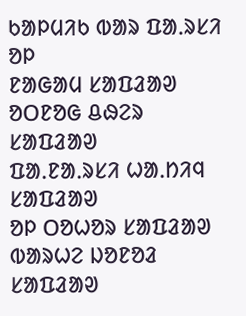ᱠᱟᱞᱢᱤᱠ ᱵᱟᱨ ᱯᱟᱹᱨᱥᱤ ᱚᱞ
ᱱᱟᱜᱟᱢ ᱥᱟᱯᱲᱟᱣ
ᱚᱛᱱᱚᱜ ᱪᱷᱮᱨ ᱥᱟᱯᱲᱟᱣ
ᱯᱟᱹᱱᱟᱹᱨᱥᱤ ᱦᱟᱹᱴᱤᱧ ᱥᱟᱯᱲᱟᱣ
ᱚᱞ ᱛᱚᱦᱚᱨ ᱥᱟᱯᱲᱟᱣ
ᱵᱟᱨᱦᱮ ᱡᱚᱱᱚᱲ ᱥᱟᱯᱲᱟᱣ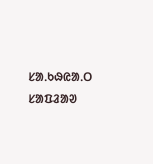ᱥᱟᱹᱠᱷᱭᱟᱹᱛ ᱥᱟᱯᱲᱟᱣ